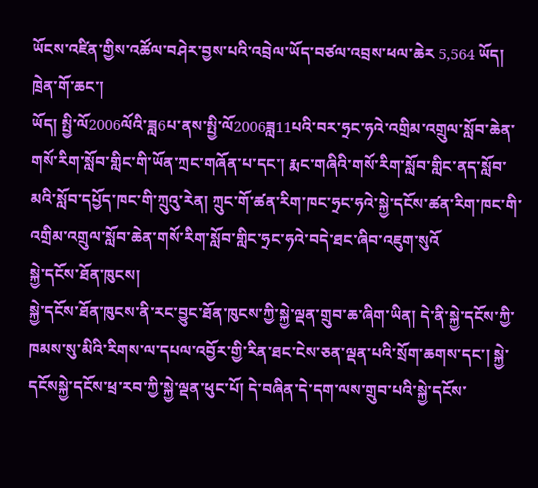ཡོངས་འཛིན་གྱིས་འཚོལ་བཤེར་བྱས་པའི་འབྲེལ་ཡོད་བཙལ་འབྲས་ཕལ་ཆེར 5,564 ཡོད།
ཁྲེན་གོ་ཆང་།
ཡོད། སྤྱི་ལོ2006ལོའི་ཟླ6པ་ནས་སྤྱི་ལོ2006ཟླ11པའི་བར་ཧྲང་ཧའེ་འགྲིམ་འགྲུལ་སློབ་ཆེན་གསོ་རིག་སློབ་གླིང་གི་ཡོན་ཀྲང་གཞོན་པ་དང་། རྨང་གཞིའི་གསོ་རིག་སློབ་གླིང་ནད་སློབ་མའི་སློབ་དཔྱོད་ཁང་གི་ཀྲུའུ་རེན། ཀྲུང་གོ་ཚན་རིག་ཁང་ཧྲང་ཧའེ་སྐྱེ་དངོས་ཚན་རིག་ཁང་གི་འགྲིམ་འགྲུལ་སློབ་ཆེན་གསོ་རིག་སློབ་གླིང་ཧྲང་ཧའེ་བདེ་ཐང་ཞིབ་འཇུག་སུའོ
སྐྱེ་དངོས་ཐོན་ཁུངས།
སྐྱེ་དངོས་ཐོན་ཁུངས་ནི་རང་བྱུང་ཐོན་ཁུངས་ཀྱི་སྐྱེ་ལྡན་གྲུབ་ཆ་ཞིག་ཡིན། དེ་ནི་སྐྱེ་དངོས་ཀྱི་ཁམས་སུ་མིའི་རིགས་ལ་དཔལ་འབྱོར་གྱི་རིན་ཐང་ངེས་ཅན་ལྡན་པའི་སྲོག་ཆགས་དང་། སྐྱེ་དངོསསྐྱེ་དངོས་ཕྲ་རབ་ཀྱི་སྐྱེ་ལྡན་ཕུང་པོ། དེ་བཞིན་དེ་དག་ལས་གྲུབ་པའི་སྐྱེ་དངོས་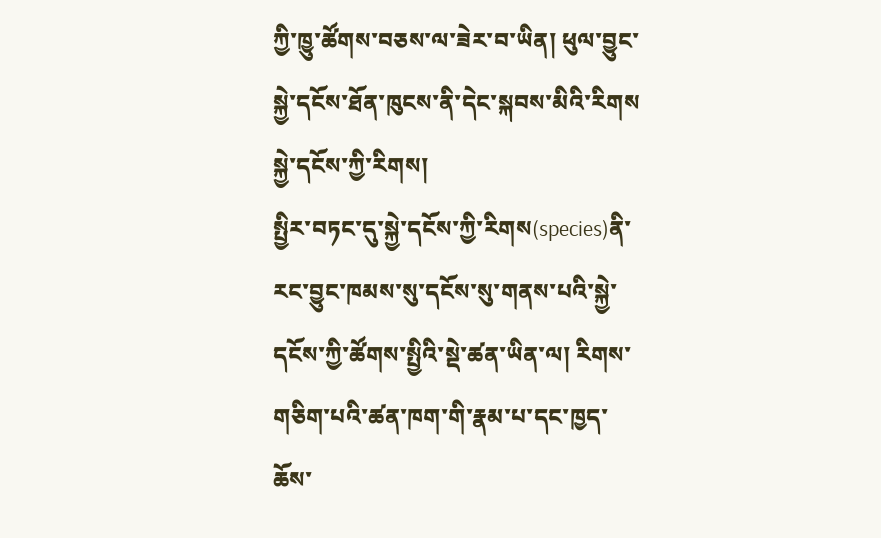ཀྱི་ཁྱུ་ཚོགས་བཅས་ལ་ཟེར་བ་ཡིན། ཕུལ་བྱུང་སྐྱེ་དངོས་ཐོན་ཁུངས་ནི་དེང་སྐབས་མིའི་རིགས
སྐྱེ་དངོས་ཀྱི་རིགས།
སྤྱིར་བཏང་དུ་སྐྱེ་དངོས་ཀྱི་རིགས(species)ནི་རང་བྱུང་ཁམས་སུ་དངོས་སུ་གནས་པའི་སྐྱེ་དངོས་ཀྱི་ཚོགས་སྤྱིའི་སྡེ་ཚན་ཡིན་ལ། རིགས་གཅིག་པའི་ཚན་ཁག་གི་རྣམ་པ་དང་ཁྱད་ཆོས་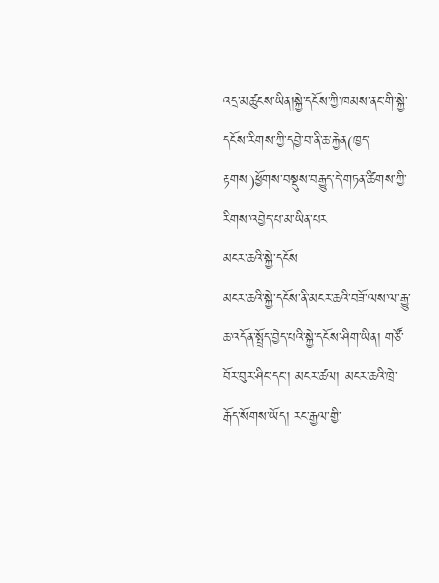འདྲ་མཚུངས་ཡིན།སྐྱེ་དངོས་ཀྱི་ཁམས་ནང་གི་སྐྱེ་དངོས་རིགས་ཀྱི་དབྱེ་བ་ནི་ཆ་རྐྱེན(ཁྱད་རྟགས)ཕྱོགས་བསྡུས་བརྒྱུད་དེ་གཏན་ཚིགས་ཀྱི་རིགས་འབྱེད་པ་མ་ཡིན་པར
མངར་ཆའི་སྐྱེ་དངོས
མངར་ཆའི་སྐྱེ་དངོས་ནི་མངར་ཆའི་བཟོ་ལས་ལ་རྒྱུ་ཆ་འདོན་སྤྲོད་བྱེད་པའི་སྐྱེ་དངོས་ཤིག་ཡིན། གཙོ་བོར་བུར་ཤིང་དང་། མངར་ཚལ། མངར་ཆའི་ཁྲེ་རྒོད་སོགས་ཡོད། རང་རྒྱལ་གྱི་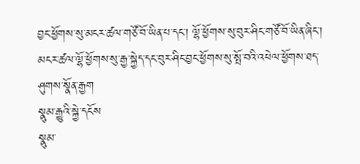བྱང་ཕྱོགས་སུ་མངར་ཚལ་གཙོ་བོ་ཡིན་པ་དང་། ལྷོ་ཕྱོགས་སུ་བུར་ཤིང་གཙོ་བོ་ཡིན་ཞིང་། མངར་ཚལ་ལྷོ་ཕྱོགས་སུ་རྒྱ་སྐྱེད་དང་བུར་ཤིང་བྱང་ཕྱོགས་སུ་སྤོ་བའི་འཕེལ་ཕྱོགས་ཐད་ཤུགས་སྣོན་རྒྱག
སྣུམ་རྒྱུའི་སྐྱེ་དངོས
སྣུམ་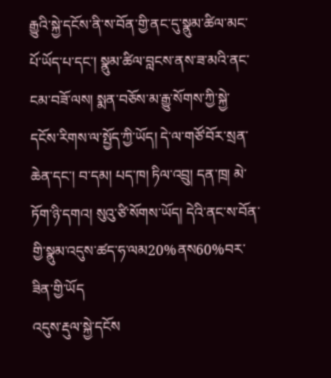རྒྱུའི་སྐྱེ་དངོས་ནི་ས་བོན་གྱི་ནང་དུ་སྣུམ་ཚིལ་མང་པོ་ཡོད་པ་དང་། སྣུམ་ཚིལ་བླངས་ནས་ཟ་མའི་ནང་ངམ་བཟོ་ལས། སྨན་བཅོས་མ་རྒྱུ་སོགས་ཀྱི་སྐྱེ་དངོས་རིགས་ལ་སྤྱོད་ཀྱི་ཡོད། དེ་ལ་གཙོ་བོར་སྲན་ཆེན་དང་། བ་དམ། པད་ཁ། ཏིལ་འབྲུ། དན་ཁྲ། མེ་ཏོག་ཉི་དགའ། སུའུ་ཙི་སོགས་ཡོད། དེའི་ནང་ས་བོན་གྱི་སྣུམ་འདུས་ཚད་ཧ་ལམ20%ནས60%བར་ཟིན་གྱི་ཡོད
འདུས་རྡུལ་སྐྱེ་དངོས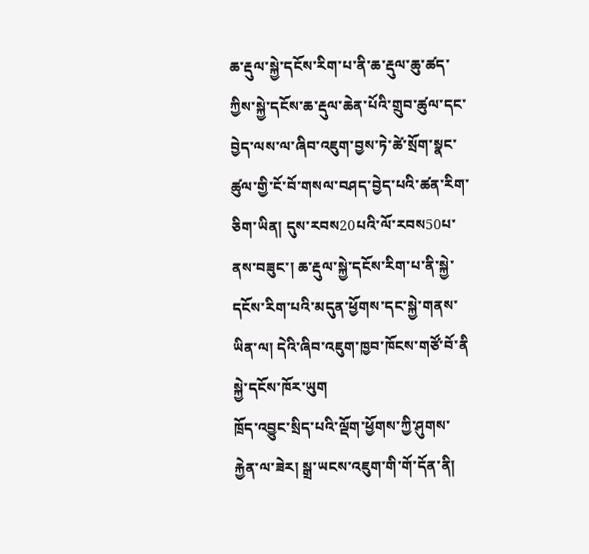ཆ་རྡུལ་སྐྱེ་དངོས་རིག་པ་ནི་ཆ་རྡུལ་ཆུ་ཚད་ཀྱིས་སྐྱེ་དངོས་ཆ་རྡུལ་ཆེན་པོའི་གྲུབ་ཚུལ་དང་བྱེད་ལས་ལ་ཞིབ་འཇུག་བྱས་ཏེ་ཚེ་སྲོག་སྣང་ཚུལ་གྱི་ངོ་བོ་གསལ་བཤད་བྱེད་པའི་ཚན་རིག་ཅིག་ཡིན། དུས་རབས20པའི་ལོ་རབས50པ་ནས་བཟུང་། ཆ་རྡུལ་སྐྱེ་དངོས་རིག་པ་ནི་སྐྱེ་དངོས་རིག་པའི་མདུན་ཕྱོགས་དང་སྐྱེ་གནས་ཡིན་ལ། དེའི་ཞིབ་འཇུག་ཁྱབ་ཁོངས་གཙོ་བོ་ནི
སྐྱེ་དངོས་ཁོར་ཡུག
ཁྲོད་འབྱུང་སྲིད་པའི་ལྡོག་ཕྱོགས་ཀྱི་ཤུགས་རྐྱེན་ལ་ཟེར། སྒྲ་ཡངས་འཇུག་གི་གོ་དོན་ནི།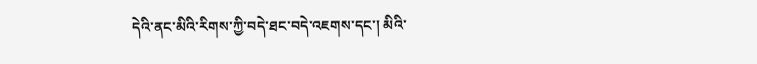དེའི་ནང་མིའི་རིགས་ཀྱི་བདེ་ཐང་བདེ་འཇགས་དང་། མིའི་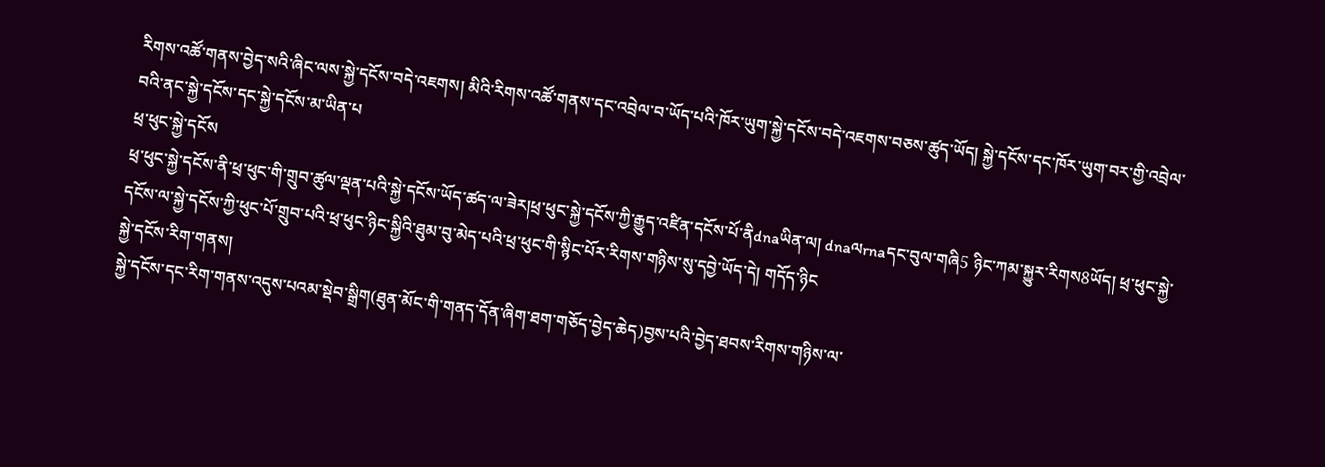རིགས་འཚོ་གནས་བྱེད་སའི་ཞིང་ལས་སྐྱེ་དངོས་བདེ་འཇགས། མིའི་རིགས་འཚོ་གནས་དང་འབྲེལ་བ་ཡོད་པའི་ཁོར་ཡུག་སྐྱེ་དངོས་བདེ་འཇགས་བཅས་ཚུད་ཡོད། སྐྱེ་དངོས་དང་ཁོར་ཡུག་བར་གྱི་འབྲེལ་བའི་ནང་སྐྱེ་དངོས་དང་སྐྱེ་དངོས་མ་ཡིན་པ
ཕྲ་ཕུང་སྐྱེ་དངོས
ཕྲ་ཕུང་སྐྱེ་དངོས་ནི་ཕྲ་ཕུང་གི་གྲུབ་ཚུལ་ལྡན་པའི་སྐྱེ་དངོས་ཡོད་ཚད་ལ་ཟེར།ཕྲ་ཕུང་སྐྱེ་དངོས་ཀྱི་རྒྱུད་འཛིན་དངོས་པོ་ནིdnaཡིན་ལ། dnaལrnaདང་བུལ་གཞི5 ཉིང་ཀམ་སྐྱུར་རིགས8ཡོད། ཕྲ་ཕུང་སྐྱེ་དངོས་ལ་སྐྱེ་དངོས་ཀྱི་ཕུང་པོ་གྲུབ་པའི་ཕྲ་ཕུང་ཉིང་སྐྱིའི་ཐུམ་བུ་མེད་པའི་ཕྲ་ཕུང་གི་སྙིང་པོར་རིགས་གཉིས་སུ་དབྱེ་ཡོད་དེ། གདོད་ཉིང
སྐྱེ་དངོས་རིག་གནས།
སྐྱེ་དངོས་དང་རིག་གནས་འདུས་པའམ་སྡེབ་སྒྲིག(ཐུན་མོང་གི་གནད་དོན་ཞིག་ཐག་གཅོད་བྱེད་ཆེད)བྱས་པའི་བྱེད་ཐབས་རིགས་གཉིས་ལ་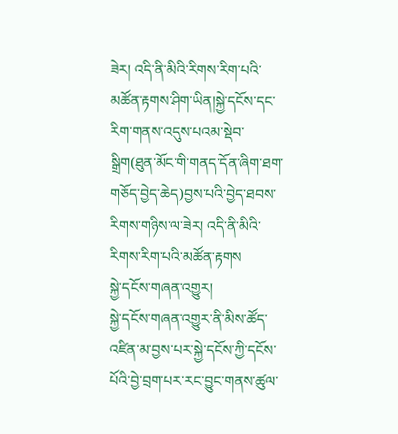ཟེར། འདི་ནི་མིའི་རིགས་རིག་པའི་མཚོན་རྟགས་ཤིག་ཡིན།སྐྱེ་དངོས་དང་རིག་གནས་འདུས་པའམ་སྡེབ་སྒྲིག(ཐུན་མོང་གི་གནད་དོན་ཞིག་ཐག་གཅོད་བྱེད་ཆེད)བྱས་པའི་བྱེད་ཐབས་རིགས་གཉིས་ལ་ཟེར། འདི་ནི་མིའི་རིགས་རིག་པའི་མཚོན་རྟགས
སྐྱེ་དངོས་གཞན་འགྱུར།
སྐྱེ་དངོས་གཞན་འགྱུར་ནི་མིས་ཚོད་འཛིན་མ་བྱས་པར་སྐྱེ་དངོས་ཀྱི་དངོས་པོའི་བྱེ་བྲག་པར་རང་བྱུང་གནས་ཚུལ་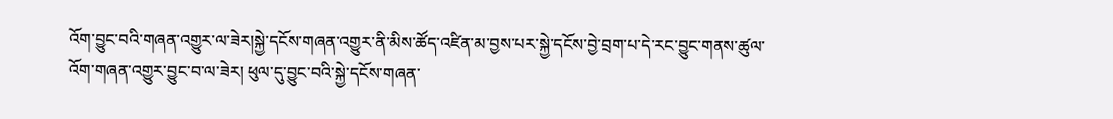འོག་བྱུང་བའི་གཞན་འགྱུར་ལ་ཟེར།སྐྱེ་དངོས་གཞན་འགྱུར་ནི་མིས་ཚོད་འཛིན་མ་བྱས་པར་སྐྱེ་དངོས་བྱེ་བྲག་པ་དེ་རང་བྱུང་གནས་ཚུལ་འོག་གཞན་འགྱུར་བྱུང་བ་ལ་ཟེར། ཕུལ་དུ་བྱུང་བའི་སྐྱེ་དངོས་གཞན་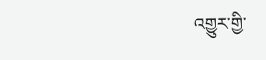འགྱུར་གྱི་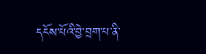དངོས་པོའི་བྱེ་བྲག་པ་ནི་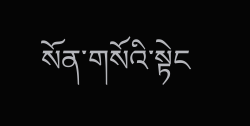སོན་གསོའི་སྟེང